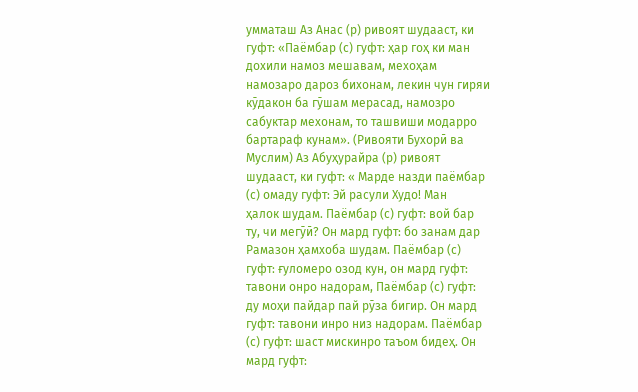умматаш Аз Анас (р) ривоят шудааст, ки
гуфт: «Паёмбар (с) гуфт: ҳар гоҳ ки ман
дохили намоз мешавам, мехоҳам
намозаро дароз бихонам, лекин чун гиряи
кӯдакон ба гӯшам мерасад, намозро
сабуктар мехонам, то ташвиши модарро
бартараф кунам». (Ривояти Бухорӣ ва
Муслим) Аз Абуҳурайра (р) ривоят
шудааст, ки гуфт: « Марде назди паёмбар
(с) омаду гуфт: Эй расули Худо! Ман
ҳалок шудам. Паёмбар (с) гуфт: вой бар
ту, чи мегӯӣ? Он мард гуфт: бо занам дар
Рамазон ҳамхоба шудам. Паёмбар (с)
гуфт: ғуломеро озод кун, он мард гуфт:
тавони онро надорам, Паёмбар (с) гуфт:
ду моҳи пайдар пай рӯза бигир. Он мард
гуфт: тавони инро низ надорам. Паёмбар
(с) гуфт: шаст мискинро таъом бидеҳ. Он
мард гуфт: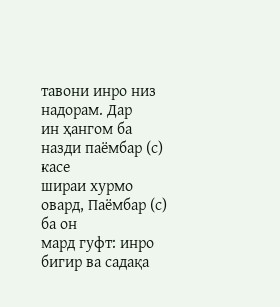тавони инро низ надорам. Дар
ин ҳангом ба назди паёмбар (с) касе
шираи хурмо овард, Паёмбар (с) ба он
мард гуфт: инро бигир ва садақа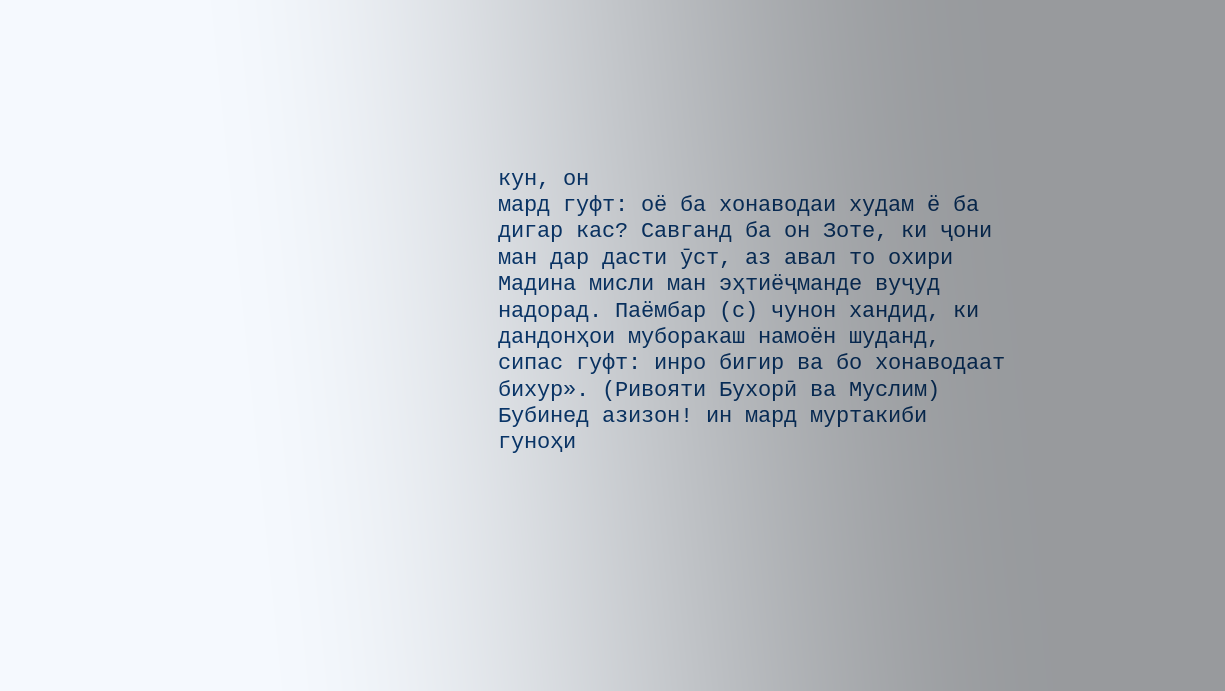кун, он
мард гуфт: оё ба хонаводаи худам ё ба
дигар кас? Савганд ба он Зоте, ки ҷони
ман дар дасти ӯст, аз авал то охири
Мадина мисли ман эҳтиёҷманде вуҷуд
надорад. Паёмбар (с) чунон хандид, ки
дандонҳои муборакаш намоён шуданд,
сипас гуфт: инро бигир ва бо хонаводаат
бихур». (Ривояти Бухорӣ ва Муслим)
Бубинед азизон! ин мард муртакиби
гуноҳи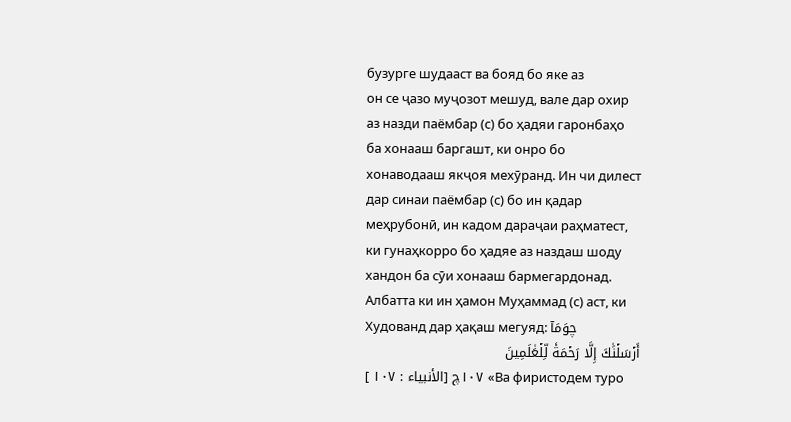бузурге шудааст ва бояд бо яке аз
он се ҷазо муҷозот мешуд, вале дар охир
аз назди паёмбар (с) бо ҳадяи гаронбаҳо
ба хонааш баргашт, ки онро бо
хонаводааш якҷоя мехӯранд. Ин чи дилест
дар синаи паёмбар (с) бо ин қадар
меҳрубонӣ, ин кадом дараҷаи раҳматест,
ки гунаҳкорро бо ҳадяе аз наздаш шоду
хандон ба сӯи хонааш бармегардонад.
Албатта ки ин ҳамон Муҳаммад (с) аст, ки
Худованд дар ҳақаш мегуяд: چوَمَآ
أَرۡسَلۡنَٰكَ إِلَّا رَحۡمَةٗ لِّلۡعَٰلَمِينَ
١٠٧چ [الأنبياء : ١٠٧ ] «Ва фиристодем туро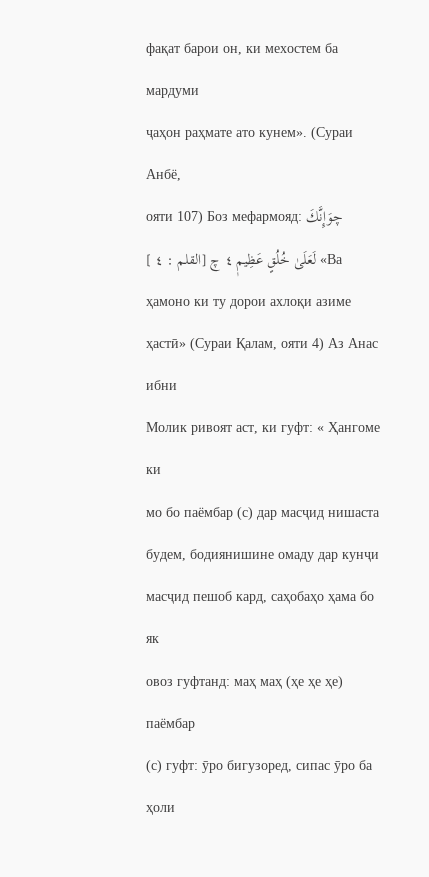фақат барои он, ки мехостем ба мардуми
ҷаҳон раҳмате ато кунем». (Сураи Анбё,
ояти 107) Боз мефармояд: چوَإِنَّكَ
لَعَلَىٰ خُلُقٍ عَظِيمٖ ٤ چ [القلم : ٤ ] «Ва
ҳамоно ки ту дорои ахлоқи азиме
ҳастӣ» (Сураи Қалам, ояти 4) Аз Анас ибни
Молик ривоят аст, ки гуфт: « Ҳангоме ки
мо бо паёмбар (с) дар масҷид нишаста
будем, бодиянишине омаду дар кунҷи
масҷид пешоб кард, саҳобаҳо ҳама бо як
овоз гуфтанд: маҳ маҳ (ҳе ҳе ҳе) паёмбар
(с) гуфт: ӯро бигузоред, сипас ӯро ба ҳоли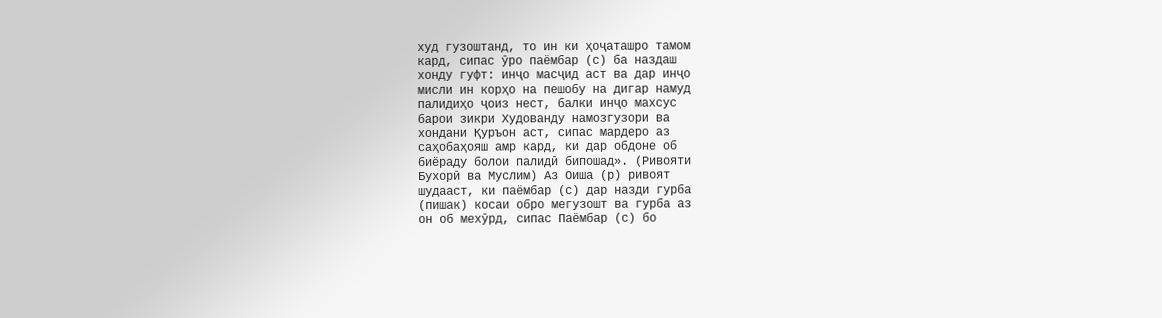худ гузоштанд, то ин ки ҳоҷаташро тамом
кард, сипас ӯро паёмбар (с) ба наздаш
хонду гуфт: инҷо масҷид аст ва дар инҷо
мисли ин корҳо на пешобу на дигар намуд
палидиҳо ҷоиз нест, балки инҷо махсус
барои зикри Худованду намозгузори ва
хондани Қуръон аст, сипас мардеро аз
саҳобаҳояш амр кард, ки дар обдоне об
биёраду болои палидӣ бипошад». (Ривояти
Бухорӣ ва Муслим) Аз Оиша (р) ривоят
шудааст, ки паёмбар (с) дар назди гурба
(пишак) косаи обро мегузошт ва гурба аз
он об мехӯрд, сипас Паёмбар (с) бо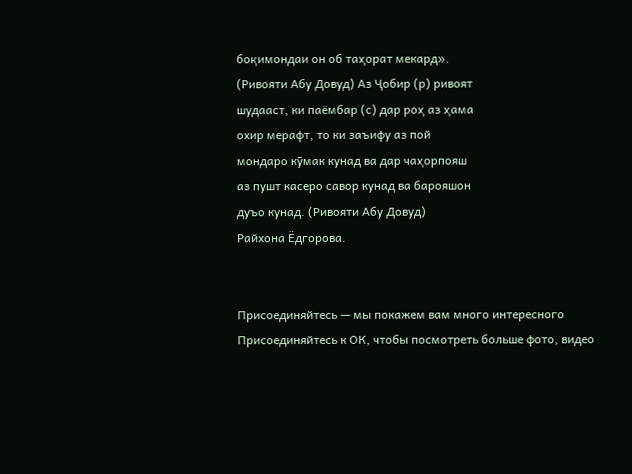боқимондаи он об таҳорат мекард».
(Ривояти Абу Довуд) Аз Ҷобир (р) ривоят
шудааст, ки паёмбар (с) дар роҳ аз ҳама
охир мерафт, то ки заъифу аз пой
мондаро кӯмак кунад ва дар чаҳорпояш
аз пушт касеро савор кунад ва барояшон
дуъо кунад. (Ривояти Абу Довуд)
Райхона Ёдгорова.


Присоединяйтесь — мы покажем вам много интересного
Присоединяйтесь к ОК, чтобы посмотреть больше фото, видео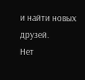и найти новых друзей.
Нет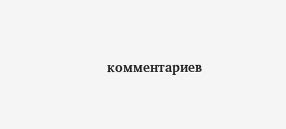комментариев